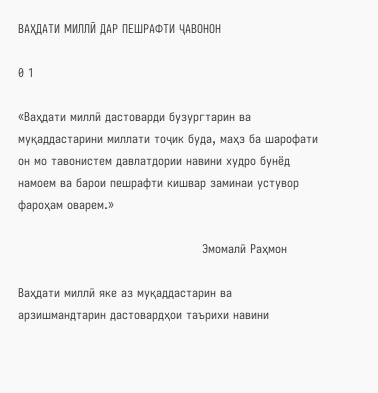ВАҲДАТИ МИЛЛӢ ДАР ПЕШРАФТИ ҶАВОНОН

0 1

«Ваҳдати миллӣ дастоварди бузургтарин ва муқаддастарини миллати тоҷик буда, маҳз ба шарофати он мо тавонистем давлатдории навини худро бунёд намоем ва барои пешрафти кишвар заминаи устувор фароҳам оварем.»

                                              Эмомалӣ Раҳмон

Ваҳдати миллӣ яке аз муқаддастарин ва арзишмандтарин дастовардҳои таърихи навини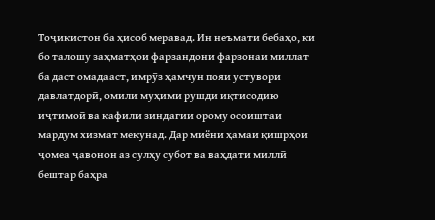Тоҷикистон ба ҳисоб меравад. Ин неъмати бебаҳо, ки бо талошу заҳматҳои фарзандони фарзонаи миллат ба даст омадааст, имрӯз ҳамчун пояи устувори давлатдорӣ, омили муҳими рушди иқтисодию иҷтимоӣ ва кафили зиндагии орому осоиштаи мардум хизмат мекунад. Дар миёни ҳамаи қишрҳои ҷомеа ҷавонон аз сулҳу субот ва ваҳдати миллӣ бештар баҳра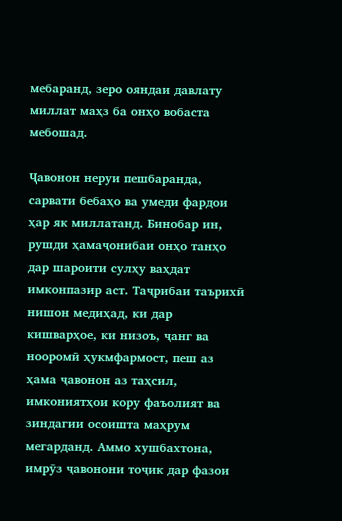мебаранд, зеро ояндаи давлату миллат маҳз ба онҳо вобаста мебошад.

Ҷавонон неруи пешбаранда, сарвати бебаҳо ва умеди фардои ҳар як миллатанд. Бинобар ин, рушди ҳамаҷонибаи онҳо танҳо дар шароити сулҳу ваҳдат имконпазир аст. Таҷрибаи таърихӣ нишон медиҳад, ки дар кишварҳое, ки низоъ, ҷанг ва нооромӣ ҳукмфармост, пеш аз ҳама ҷавонон аз таҳсил, имкониятҳои кору фаъолият ва зиндагии осоишта маҳрум мегарданд. Аммо хушбахтона, имрӯз ҷавонони тоҷик дар фазои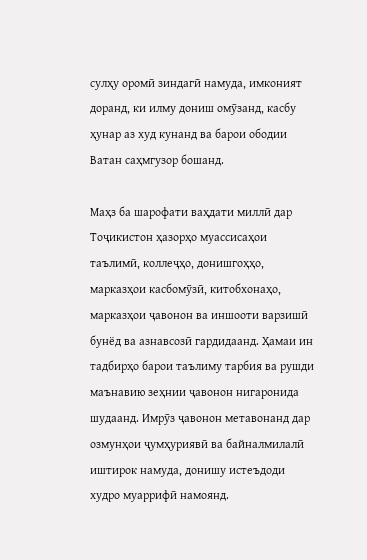сулҳу оромӣ зиндагӣ намуда, имконият доранд, ки илму дониш омӯзанд, касбу ҳунар аз худ кунанд ва барои ободии Ватан саҳмгузор бошанд.

Маҳз ба шарофати ваҳдати миллӣ дар Тоҷикистон ҳазорҳо муассисаҳои таълимӣ, коллеҷҳо, донишгоҳҳо, марказҳои касбомӯзӣ, китобхонаҳо, марказҳои ҷавонон ва иншооти варзишӣ бунёд ва азнавсозӣ гардидаанд. Ҳамаи ин тадбирҳо барои таълиму тарбия ва рушди маънавию зеҳнии ҷавонон нигаронида шудаанд. Имрӯз ҷавонон метавонанд дар озмунҳои ҷумҳуриявӣ ва байналмилалӣ иштирок намуда, донишу истеъдоди худро муаррифӣ намоянд.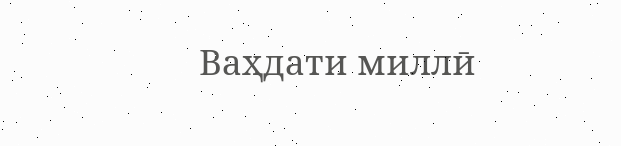Ваҳдати миллӣ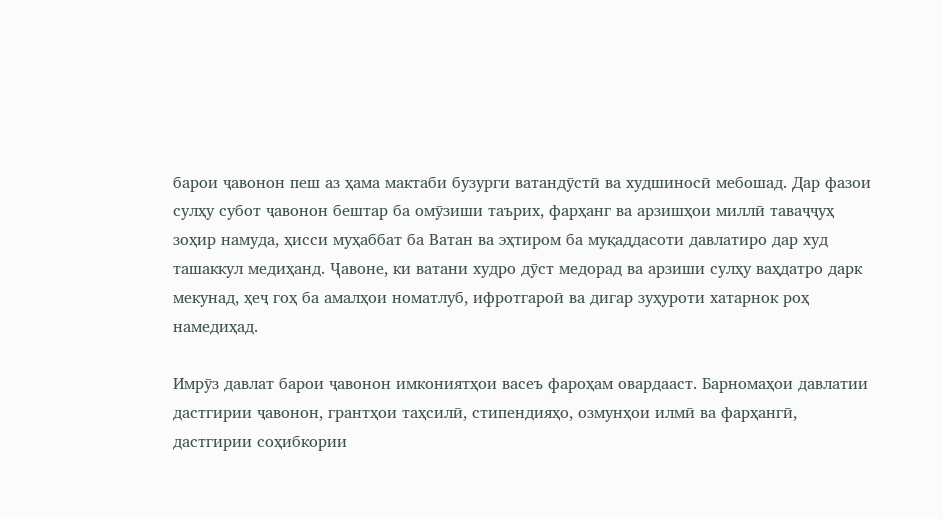барои ҷавонон пеш аз ҳама мактаби бузурги ватандӯстӣ ва худшиносӣ мебошад. Дар фазои сулҳу субот ҷавонон бештар ба омӯзиши таърих, фарҳанг ва арзишҳои миллӣ таваҷҷуҳ зоҳир намуда, ҳисси муҳаббат ба Ватан ва эҳтиром ба муқаддасоти давлатиро дар худ ташаккул медиҳанд. Ҷавоне, ки ватани худро дӯст медорад ва арзиши сулҳу ваҳдатро дарк мекунад, ҳеҷ гоҳ ба амалҳои номатлуб, ифротгароӣ ва дигар зуҳуроти хатарнок роҳ намедиҳад.

Имрӯз давлат барои ҷавонон имкониятҳои васеъ фароҳам овардааст. Барномаҳои давлатии дастгирии ҷавонон, грантҳои таҳсилӣ, стипендияҳо, озмунҳои илмӣ ва фарҳангӣ, дастгирии соҳибкории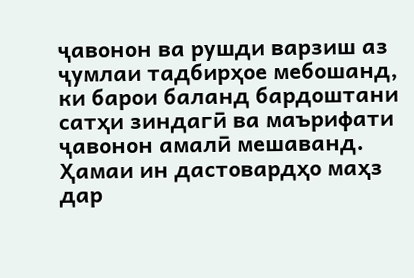ҷавонон ва рушди варзиш аз ҷумлаи тадбирҳое мебошанд, ки барои баланд бардоштани сатҳи зиндагӣ ва маърифати ҷавонон амалӣ мешаванд. Ҳамаи ин дастовардҳо маҳз дар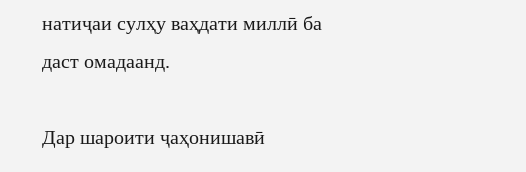натиҷаи сулҳу ваҳдати миллӣ ба даст омадаанд.

Дар шароити ҷаҳонишавӣ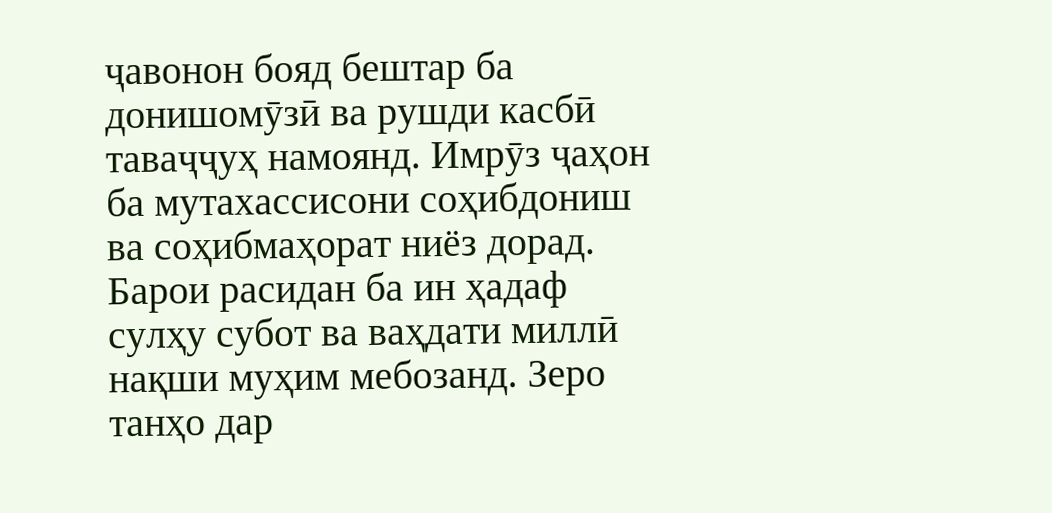ҷавонон бояд бештар ба донишомӯзӣ ва рушди касбӣ таваҷҷуҳ намоянд. Имрӯз ҷаҳон ба мутахассисони соҳибдониш ва соҳибмаҳорат ниёз дорад. Барои расидан ба ин ҳадаф сулҳу субот ва ваҳдати миллӣ нақши муҳим мебозанд. Зеро танҳо дар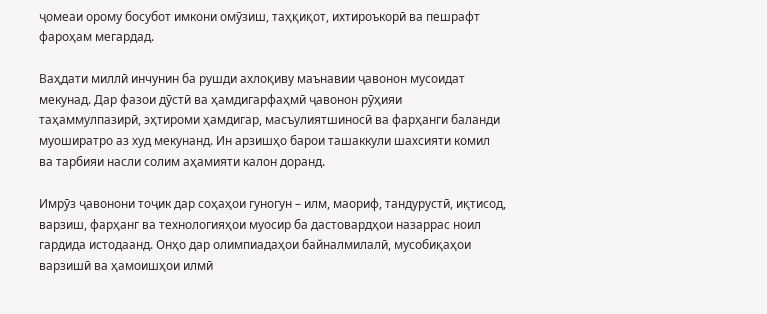ҷомеаи орому босубот имкони омӯзиш, таҳқиқот, ихтироъкорӣ ва пешрафт фароҳам мегардад.

Ваҳдати миллӣ инчунин ба рушди ахлоқиву маънавии ҷавонон мусоидат мекунад. Дар фазои дӯстӣ ва ҳамдигарфаҳмӣ ҷавонон рӯҳияи таҳаммулпазирӣ, эҳтироми ҳамдигар, масъулиятшиносӣ ва фарҳанги баланди муоширатро аз худ мекунанд. Ин арзишҳо барои ташаккули шахсияти комил ва тарбияи насли солим аҳамияти калон доранд.

Имрӯз ҷавонони тоҷик дар соҳаҳои гуногун – илм, маориф, тандурустӣ, иқтисод, варзиш, фарҳанг ва технологияҳои муосир ба дастовардҳои назаррас ноил гардида истодаанд. Онҳо дар олимпиадаҳои байналмилалӣ, мусобиқаҳои варзишӣ ва ҳамоишҳои илмӣ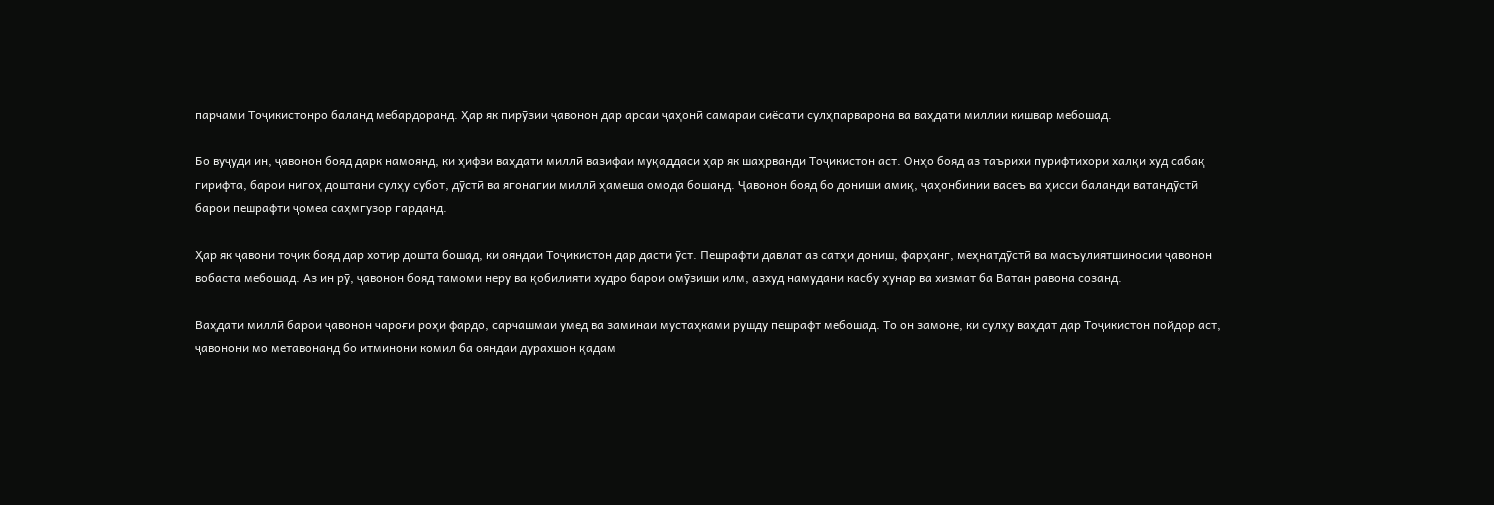парчами Тоҷикистонро баланд мебардоранд. Ҳар як пирӯзии ҷавонон дар арсаи ҷаҳонӣ самараи сиёсати сулҳпарварона ва ваҳдати миллии кишвар мебошад.

Бо вуҷуди ин, ҷавонон бояд дарк намоянд, ки ҳифзи ваҳдати миллӣ вазифаи муқаддаси ҳар як шаҳрванди Тоҷикистон аст. Онҳо бояд аз таърихи пурифтихори халқи худ сабақ гирифта, барои нигоҳ доштани сулҳу субот, дӯстӣ ва ягонагии миллӣ ҳамеша омода бошанд. Ҷавонон бояд бо дониши амиқ, ҷаҳонбинии васеъ ва ҳисси баланди ватандӯстӣ барои пешрафти ҷомеа саҳмгузор гарданд.

Ҳар як ҷавони тоҷик бояд дар хотир дошта бошад, ки ояндаи Тоҷикистон дар дасти ӯст. Пешрафти давлат аз сатҳи дониш, фарҳанг, меҳнатдӯстӣ ва масъулиятшиносии ҷавонон вобаста мебошад. Аз ин рӯ, ҷавонон бояд тамоми неру ва қобилияти худро барои омӯзиши илм, азхуд намудани касбу ҳунар ва хизмат ба Ватан равона созанд.

Ваҳдати миллӣ барои ҷавонон чароғи роҳи фардо, сарчашмаи умед ва заминаи мустаҳками рушду пешрафт мебошад. То он замоне, ки сулҳу ваҳдат дар Тоҷикистон пойдор аст, ҷавонони мо метавонанд бо итминони комил ба ояндаи дурахшон қадам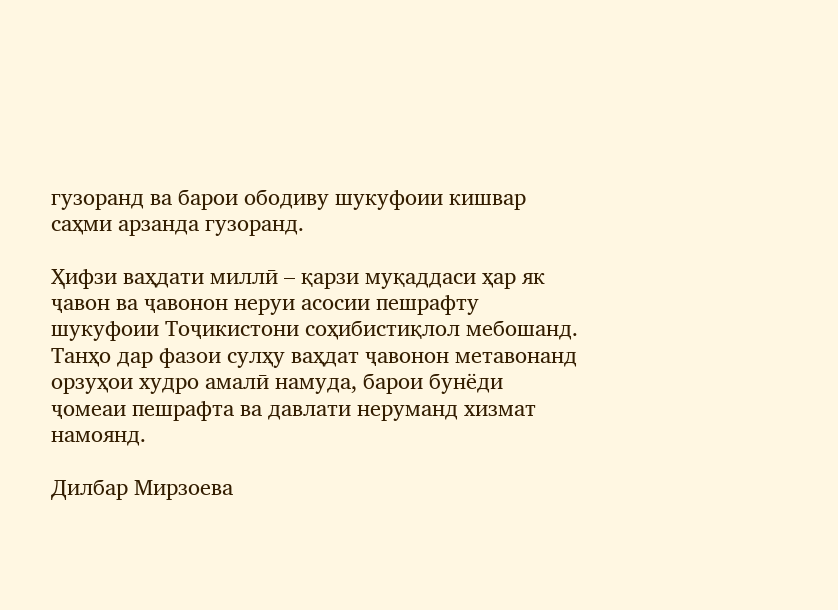гузоранд ва барои ободиву шукуфоии кишвар саҳми арзанда гузоранд.

Ҳифзи ваҳдати миллӣ – қарзи муқаддаси ҳар як ҷавон ва ҷавонон неруи асосии пешрафту шукуфоии Тоҷикистони соҳибистиқлол мебошанд. Танҳо дар фазои сулҳу ваҳдат ҷавонон метавонанд орзуҳои худро амалӣ намуда, барои бунёди ҷомеаи пешрафта ва давлати неруманд хизмат намоянд.

Дилбар Мирзоева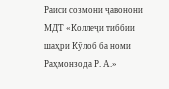Раиси созмони ҷавонони МДТ «Коллеҷи тиббии шаҳри Кӯлоб ба номи Раҳмонзода Р. А.»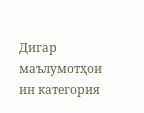Дигар маълумотҳои ин категория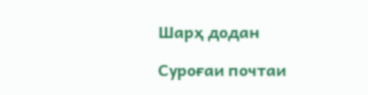Шарҳ додан

Суроғаи почтаи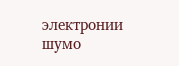электронии шумо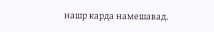нашр карда намешавад.